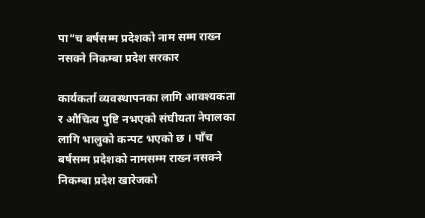पा“च बर्षसम्म प्रदेशको नाम सम्म राख्न नसक्ने निकम्बा प्रदेश सरकार

कार्यकर्ता व्यवस्थापनका लागि आवश्यकता र औचित्य पुष्टि नभएको संघीयता नेपालका लागि भालुको कन्पट भएको छ । पाँच बर्षसम्म प्रदेशको नामसम्म राख्न नसक्ने निकम्बा प्रदेश खारेजको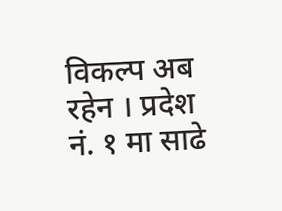विकल्प अब रहेन । प्रदेश नं. १ मा साढे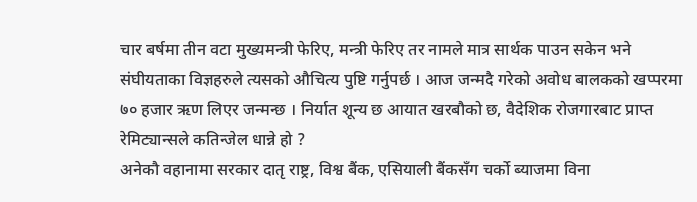चार बर्षमा तीन वटा मुख्यमन्त्री फेरिए, मन्त्री फेरिए तर नामले मात्र सार्थक पाउन सकेन भने संघीयताका विज्ञहरुले त्यसको औचित्य पुष्टि गर्नुपर्छ । आज जन्मदै गरेको अवोध बालकको खप्परमा ७० हजार ऋण लिएर जन्मन्छ । निर्यात शून्य छ आयात खरबौको छ, वैदेशिक रोजगारबाट प्राप्त रेमिट्यान्सले कतिन्जेल धान्ने हो ?
अनेकौ वहानामा सरकार दातृ राष्ट्र, विश्व बैंक, एसियाली बैंकसँग चर्को ब्याजमा विना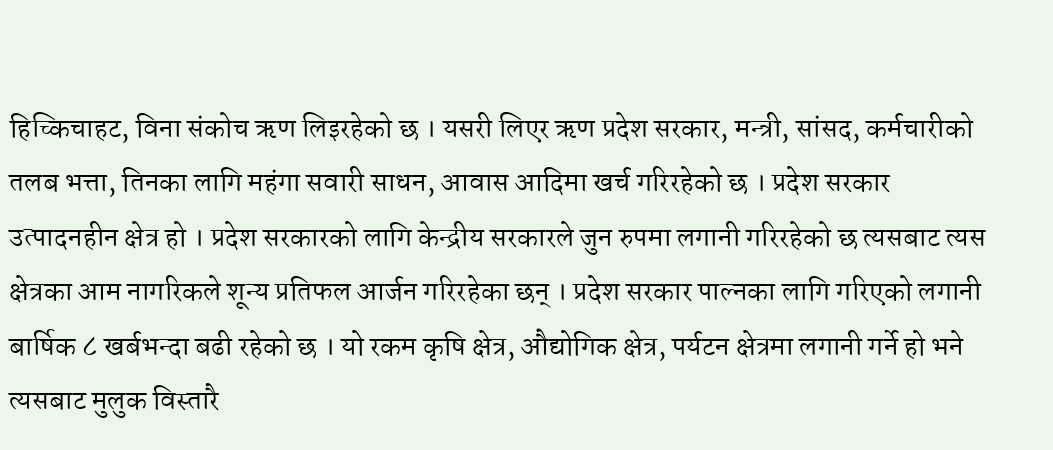हिच्किचाहट, विना संकोच ऋण लिइरहेको छ । यसरी लिएर ऋण प्रदेश सरकार, मन्त्री, सांसद, कर्मचारीको तलब भत्ता, तिनका लागि महंगा सवारी साधन, आवास आदिमा खर्च गरिरहेको छ । प्रदेश सरकार उत्पादनहीन क्षेत्र हो । प्रदेश सरकारको लागि केन्द्रीय सरकारले जुन रुपमा लगानी गरिरहेको छ त्यसबाट त्यस क्षेत्रका आम नागरिकले शून्य प्रतिफल आर्जन गरिरहेका छन् । प्रदेश सरकार पाल्नका लागि गरिएको लगानी बार्षिक ८ खर्बभन्दा बढी रहेको छ । यो रकम कृषि क्षेत्र, औद्योगिक क्षेत्र, पर्यटन क्षेत्रमा लगानी गर्ने हो भने त्यसबाट मुलुक विस्तारै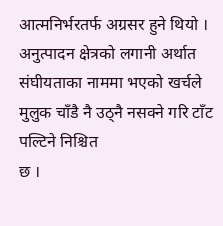आत्मनिर्भरतर्फ अग्रसर हुने थियो । अनुत्पादन क्षेत्रको लगानी अर्थात संघीयताका नाममा भएको खर्चले मुलुक चाँडै नै उठ्नै नसक्ने गरि टाँट पल्टिने निश्चित
छ ।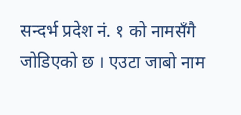सन्दर्भ प्रदेश नं. १ को नामसँगै जोडिएको छ । एउटा जाबो नाम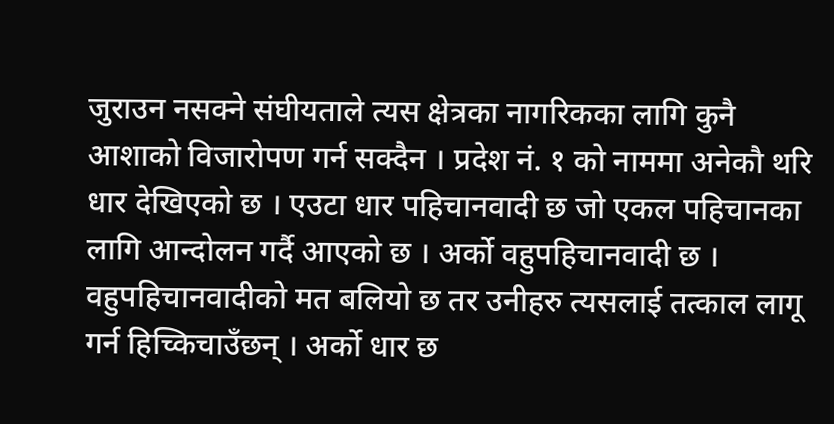जुराउन नसक्ने संघीयताले त्यस क्षेत्रका नागरिकका लागि कुनै आशाको विजारोपण गर्न सक्दैन । प्रदेश नं. १ को नाममा अनेकौ थरि धार देखिएको छ । एउटा धार पहिचानवादी छ जो एकल पहिचानका लागि आन्दोलन गर्दै आएको छ । अर्को वहुपहिचानवादी छ । वहुपहिचानवादीको मत बलियो छ तर उनीहरु त्यसलाई तत्काल लागू गर्न हिच्किचाउँछन् । अर्को धार छ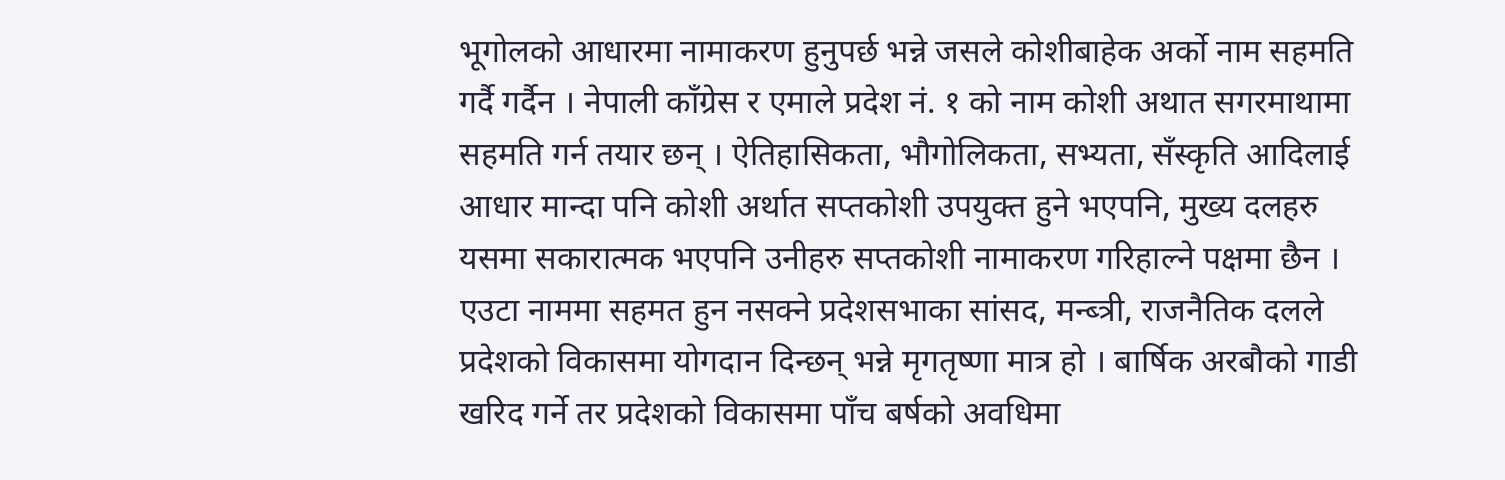भूगोलको आधारमा नामाकरण हुनुपर्छ भन्ने जसले कोशीबाहेक अर्को नाम सहमति गर्दै गर्दैन । नेपाली काँग्रेस र एमाले प्रदेश नं. १ को नाम कोशी अथात सगरमाथामा सहमति गर्न तयार छन् । ऐतिहासिकता, भौगोलिकता, सभ्यता, सँस्कृति आदिलाई आधार मान्दा पनि कोशी अर्थात सप्तकोशी उपयुक्त हुने भएपनि, मुख्य दलहरु यसमा सकारात्मक भएपनि उनीहरु सप्तकोशी नामाकरण गरिहाल्ने पक्षमा छैन ।
एउटा नाममा सहमत हुन नसक्ने प्रदेशसभाका सांसद, मन्ब्त्री, राजनैतिक दलले प्रदेशको विकासमा योगदान दिन्छन् भन्ने मृगतृष्णा मात्र हो । बार्षिक अरबौको गाडी
खरिद गर्ने तर प्रदेशको विकासमा पाँच बर्षको अवधिमा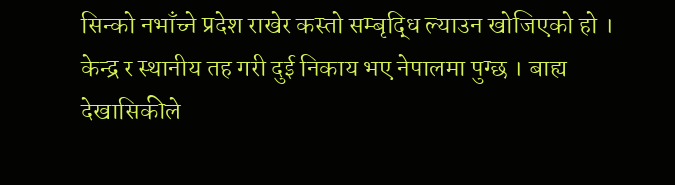सिन्को नभाँच्ने प्रदेश राखेर कस्तो सम्बृद्धि ल्याउन खोजिएको हो । केन्द्र र स्थानीय तह गरी दुई निकाय भए नेपालमा पुग्छ । बाह्य देखासिकीले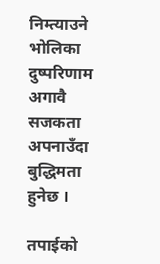निम्त्याउने भोलिका दुष्परिणाम अगावै सजकता अपनाउँदा बुद्धिमता हुनेछ ।

तपाईको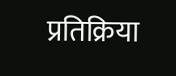प्रतिक्रिया